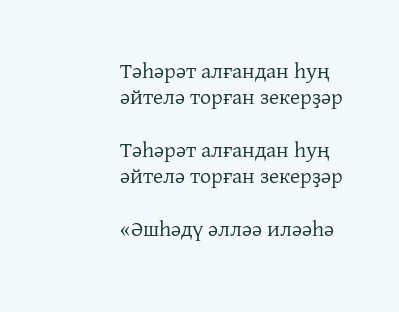Тәһәрәт алғандан һуң әйтелә торған зекерҙәр

Тәһәрәт алғандан һуң әйтелә торған зекерҙәр

«Әшһәдү әлләә иләәһә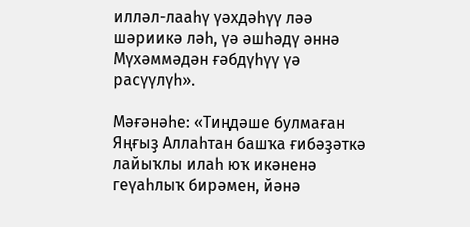илләл-лааһү үәхдәһүү ләә шәриикә ләһ, үә әшһәдү әннә Мүхәммәдән ғәбдүһүү үә расүүлүһ».

Мәғәнәһе: «Тиңдәше булмаған Яңғыҙ Аллаһтан башҡа ғибәҙәткә лайыҡлы илаһ юҡ икәненә геүаһлыҡ бирәмен, йәнә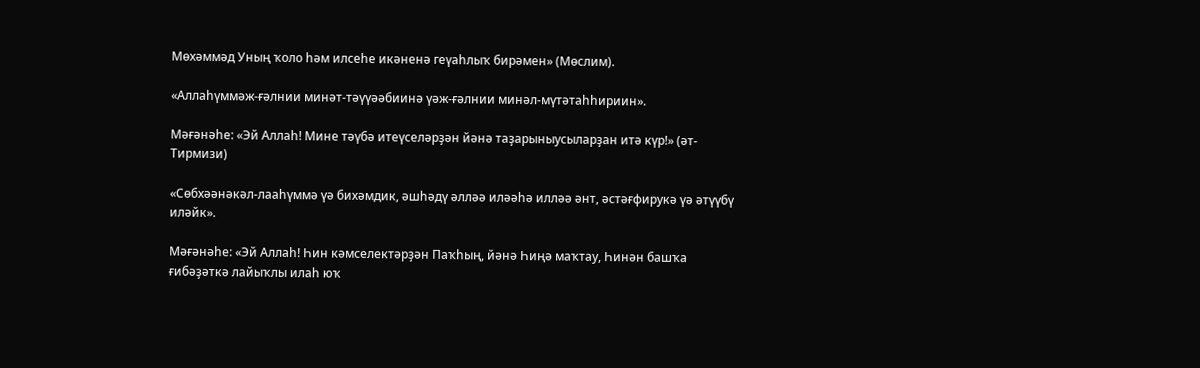Мөхәммәд Уның ҡоло һәм илсеһе икәненә геүаһлыҡ бирәмен» (Мөслим).

«Аллаһүммәж-ғәлнии минәт-тәүүәәбиинә үәж-ғәлнии минәл-мүтәтаһһириин».

Мәғәнәһе: «Эй Аллаһ! Мине тәүбә итеүселәрҙән йәнә таҙарыныусыларҙан итә күр!» (әт-Тирмизи)

«Сөбхәәнәкәл-лааһүммә үә бихәмдик, әшһәдү әлләә иләәһә илләә әнт, әстәғфирукә үә әтүүбү иләйк».

Мәғәнәһе: «Эй Аллаһ! Һин кәмселектәрҙән Паҡһың, йәнә Һиңә маҡтау, Һинән башҡа ғибәҙәткә лайыҡлы илаһ юҡ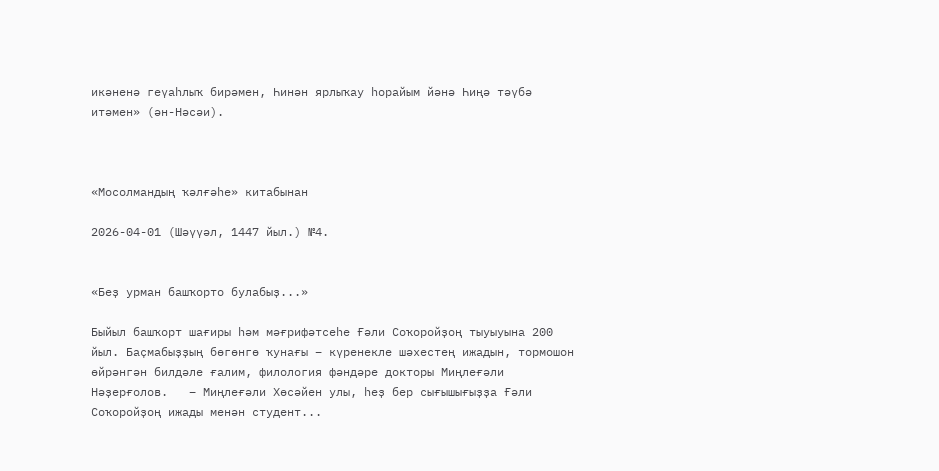икәненә геүаһлыҡ бирәмен, Һинән ярлыҡау һорайым йәнә Һиңә тәүбә итәмен» (ән-Нәсәи).



«Мосолмандың ҡәлғәһе» китабынан

2026-04-01 (Шәүүәл, 1447 йыл.) №4.


«Беҙ урман башҡорто булабыҙ...»

Быйыл башҡорт шағиры һәм мәғрифәтсеһе Ғәли Соҡоройҙоң тыуыуына 200 йыл. Баҫмабыҙҙың бөгөнгө ҡунағы − күренекле шәхестең ижадын, тормошон өйрәнгән билдәле ғалим, филология фәндәре докторы Миңлеғәли Нәҙерғолов.   – Миңлеғәли Хөсәйен улы, һеҙ бер сығышығыҙҙа Ғәли Соҡоройҙоң ижады менән студент...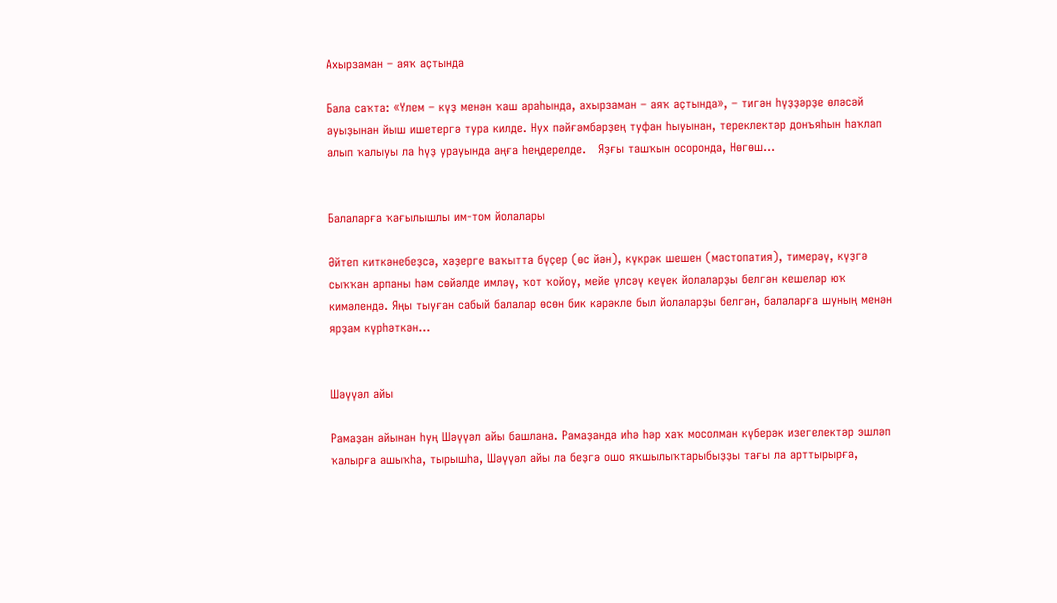Ахырзаман – аяҡ аҫтында

Бала саҡта: «Үлем – күҙ менән ҡаш араһында, ахырзаман – аяҡ аҫтында», – тигән һүҙҙәрҙе өләсәй ауыҙынан йыш ишетергә тура килде. Нух пәйғәмбәрҙең туфан һыуынан, тереклектәр донъяһын һаҡлап алып ҡалыуы ла һүҙ урауында аңға һеңдерелде.   Яҙғы ташҡын осоронда, Нөгөш...


Балаларға ҡағылышлы им-том йолалары

Әйтеп киткәнебеҙсә, хәҙерге ваҡытта бүҫер (өс йән), күкрәк шешен (мастопатия), тимерәү, күҙгә сыҡҡан арпаны һәм сөйәлде имләү, ҡот ҡойоу, мейе үлсәү кеүек йолаларҙы белгән кешеләр юҡ кимәлендә. Яңы тыуған сабый балалар өсөн бик кәрәкле был йолаларҙы белгән, балаларға шуның менән ярҙам күрһәткән...


Шәүүәл айы

Рамаҙан айынан һуң Шәүүәл айы башлана. Рамаҙанда иһә һәр хаҡ мосолман күберәк изегелектәр эшләп ҡалырға ашыҡһа, тырышһа, Шәүүәл айы ла беҙгә ошо яҡшылыҡтарыбыҙҙы тағы ла арттырырға,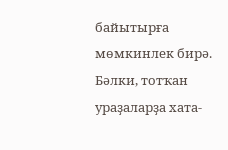байытырға мөмкинлек бирә. Бәлки, тотҡан ураҙаларҙа хата-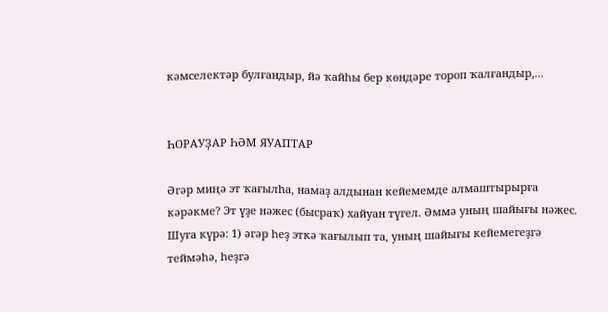кәмселектәр булғандыр, йә ҡайһы бер көндәре тороп ҡалғандыр,...


ҺОРАУҘАР ҺӘМ ЯУАПТАР

Әгәр миңә эт ҡағылһа, намаҙ алдынан кейемемде алмаштырырға кәрәкме? Эт үҙе нәжес (бысраҡ) хайуан түгел. Әммә уның шайығы нәжес. Шуға күрә: 1) әгәр һеҙ эткә ҡағылып та, уның шайығы кейемегеҙгә теймәһә, һеҙгә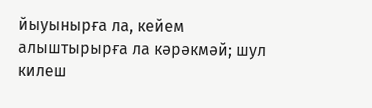йыуынырға ла, кейем алыштырырға ла кәрәкмәй; шул килеш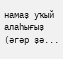намаҙ уҡый алаһығыҙ (әгәр ҙә...